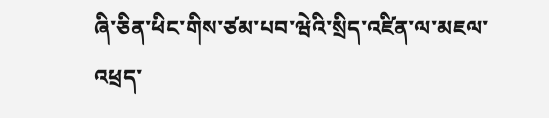ཞི་ཅིན་ཕིང་གིས་ཙམ་པབ་ཝེའི་སྲིད་འཛིན་ལ་མཇལ་འཕྲད་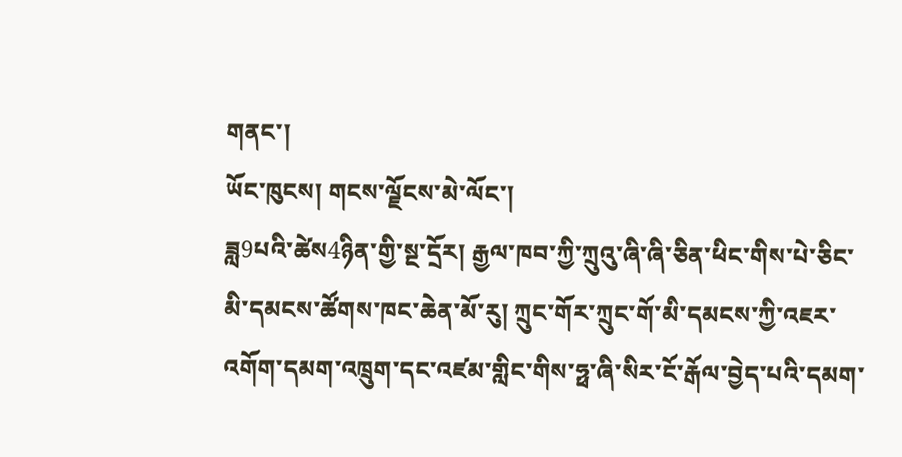གནང་།
ཡོང་ཁུངས། གངས་ལྗོངས་མེ་ལོང་།
ཟླ9པའི་ཚེས4ཉིན་གྱི་སྔ་དྲོར། རྒྱལ་ཁབ་ཀྱི་ཀྲུའུ་ཞི་ཞི་ཅིན་ཕིང་གིས་པེ་ཅིང་མི་དམངས་ཚོགས་ཁང་ཆེན་མོ་རུ། ཀྲུང་གོར་ཀྲུང་གོ་མི་དམངས་ཀྱི་འཇར་འགོག་དམག་འཁྲུག་དང་འཛམ་གླིང་གིས་ཧྥ་ཞི་སིར་ངོ་རྒོལ་བྱེད་པའི་དམག་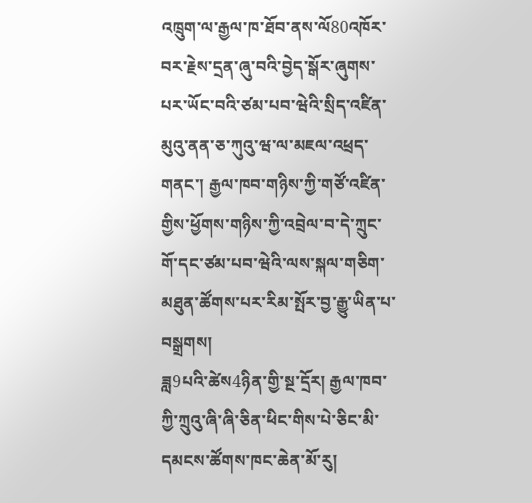འཁྲུག་ལ་རྒྱལ་ཁ་ཐོབ་ནས་ལོ80འཁོར་བར་རྗེས་དྲན་ཞུ་བའི་བྱེད་སྒོར་ཞུགས་པར་ཡོང་བའི་ཙམ་པབ་ཝེའི་སྲིད་འཛིན་མུའུ་ནན་ཅ་ཀུའུ་ཝ་ལ་མཇལ་འཕྲད་གནང་། རྒྱལ་ཁབ་གཉིས་ཀྱི་གཙོ་འཛིན་གྱིས་ཕྱོགས་གཉིས་ཀྱི་འབྲེལ་བ་དེ་ཀྲུང་གོ་དང་ཙམ་པབ་ཝེའི་ལས་སྐལ་གཅིག་མཐུན་ཚོགས་པར་རིམ་སྤོར་བྱ་རྒྱུ་ཡིན་པ་བསྒྲགས།
ཟླ9པའི་ཚེས4ཉིན་གྱི་སྔ་དྲོར། རྒྱལ་ཁབ་ཀྱི་ཀྲུའུ་ཞི་ཞི་ཅིན་ཕིང་གིས་པེ་ཅིང་མི་དམངས་ཚོགས་ཁང་ཆེན་མོ་རུ།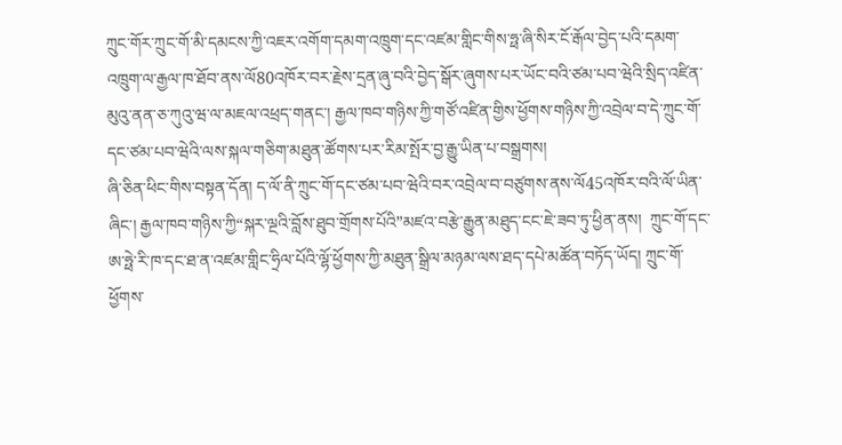ཀྲུང་གོར་ཀྲུང་གོ་མི་དམངས་ཀྱི་འཇར་འགོག་དམག་འཁྲུག་དང་འཛམ་གླིང་གིས་ཧྥ་ཞི་སིར་ངོ་རྒོལ་བྱེད་པའི་དམག་འཁྲུག་ལ་རྒྱལ་ཁ་ཐོབ་ནས་ལོ80འཁོར་བར་རྗེས་དྲན་ཞུ་བའི་བྱེད་སྒོར་ཞུགས་པར་ཡོང་བའི་ཙམ་པབ་ཝེའི་སྲིད་འཛིན་མུའུ་ནན་ཅ་ཀུའུ་ཝ་ལ་མཇལ་འཕྲད་གནང་། རྒྱལ་ཁབ་གཉིས་ཀྱི་གཙོ་འཛིན་གྱིས་ཕྱོགས་གཉིས་ཀྱི་འབྲེལ་བ་དེ་ཀྲུང་གོ་དང་ཙམ་པབ་ཝེའི་ལས་སྐལ་གཅིག་མཐུན་ཚོགས་པར་རིམ་སྤོར་བྱ་རྒྱུ་ཡིན་པ་བསྒྲགས།
ཞི་ཅིན་ཕིང་གིས་བསྟན་དོན། ད་ལོ་ནི་ཀྲུང་གོ་དང་ཙམ་པབ་ཝེའི་བར་འབྲེལ་བ་བཙུགས་ནས་ལོ45འཁོར་བའི་ལོ་ཡིན་ཞིང་། རྒྱལ་ཁབ་གཉིས་ཀྱི“སྐར་ལྔའི་བློས་ཐུབ་གྲོགས་པོའི”མཛའ་བརྩེ་རྒྱུན་མཐུད་ངང་ཇེ་ཟབ་ཏུ་ཕྱིན་ནས།  ཀྲུང་གོ་དང་ཨ་ཧྥེ་རི་ཁ་དང་ཐ་ན་འཛམ་གླིང་ཧྲིལ་པོའི་ལྷོ་ཕྱོགས་ཀྱི་མཐུན་སྒྲིལ་མཉམ་ལས་ཐད་དཔེ་མཚོན་བཏོད་ཡོད། ཀྲུང་གོ་ཕྱོགས་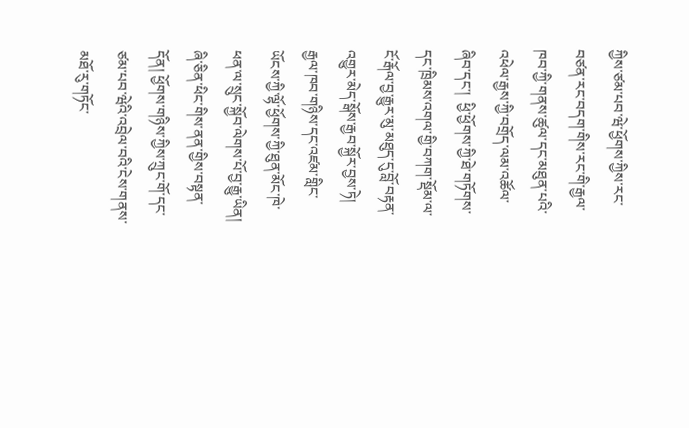ཀྱིས་ཙམ་པབ་ཝེ་ཕྱོགས་ཀྱིས་རང་བཙན་རང་བདག་གིས་རང་གི་རྒྱལ་ཁབ་ཀྱི་གནས་ཚུལ་དང་མཐུན་པའི་འཕེལ་རྒྱས་ཀྱི་བགྲོད་ལམ་འཚོལ་ཞིབ་དང་།  ཕྱི་ཕྱོགས་ཀྱི་ཐེ་གཏོགས་དང་ཁྲིམས་འགལ་གྱི་བཀག་སྡོམ་ལ་ངོ་རྒོལ་བྱ་རྒྱུར་མུ་མཐུད་དུ་བློ་བརྟན་འགྱུར་མེད་སྒོས་རྒྱབ་སྐྱོར་བྱས་ཏེ། རྒྱལ་ཁབ་གཉིས་དང་འཛམ་གླིང་ཡོངས་ཀྱི་ལྷོ་ཕྱོགས་ཀྱི་ཐུན་མོང་ཁེ་ཕན་ལ་སྲུང་སྐྱོབ་ལེགས་པོ་བྱ་རྒྱུ་ཡིན།
ཞི་ཅིན་ཕིང་གིས་ནན་གྱིས་བསྟན་དོན། ཕྱོགས་གཉིས་ཀྱིས་ཀྲུང་གོ་དང་ཙམ་པབ་ཝེའི་འབྲེལ་བའི་ངེས་གནས་མཐོ་རུ་གཏོང་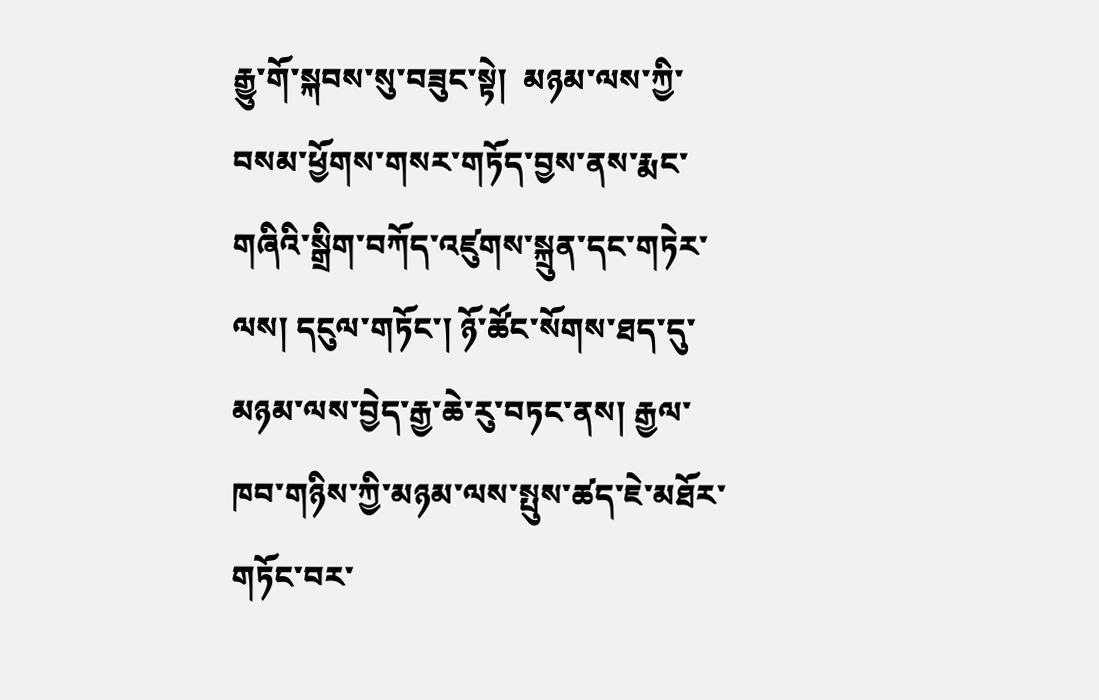རྒྱུ་གོ་སྐབས་སུ་བཟུང་སྟེ།  མཉམ་ལས་ཀྱི་བསམ་ཕྱོགས་གསར་གཏོད་བྱས་ནས་རྨང་གཞིའི་སྒྲིག་བཀོད་འཛུགས་སྐྲུན་དང་གཏེར་ལས། དངུལ་གཏོང་། ཉོ་ཚོང་སོགས་ཐད་དུ་མཉམ་ལས་བྱེད་རྒྱ་ཆེ་རུ་བཏང་ནས། རྒྱལ་ཁབ་གཉིས་ཀྱི་མཉམ་ལས་སྤུས་ཚད་ཇེ་མཐོར་གཏོང་བར་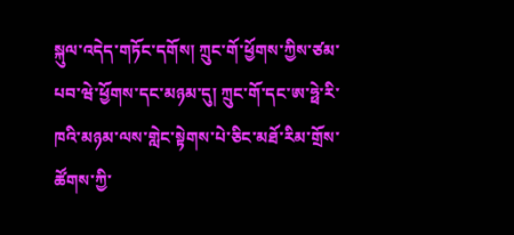སྐུལ་འདེད་གཏོང་དགོས། ཀྲུང་གོ་ཕྱོགས་ཀྱིས་ཙམ་པབ་ཝེ་ཕྱོགས་དང་མཉམ་དུ། ཀྲུང་གོ་དང་ཨ་ཧྥེ་རི་ཁའི་མཉམ་ལས་གླེང་སྟེགས་པེ་ཅིང་མཐོ་རིམ་གྲོས་ཚོགས་ཀྱི་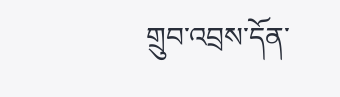གྲུབ་འབྲས་དོན་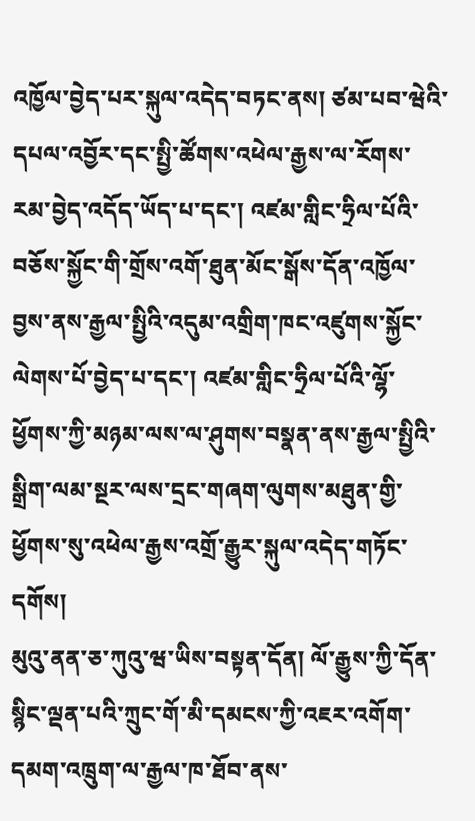འཁྱོལ་བྱེད་པར་སྐུལ་འདེད་བཏང་ནས། ཙམ་པབ་ཝེའི་དཔལ་འབྱོར་དང་སྤྱི་ཚོགས་འཕེལ་རྒྱས་ལ་རོགས་རམ་བྱེད་འདོད་ཡོད་པ་དང་། འཛམ་གླིང་ཧྲིལ་པོའི་བཅོས་སྐྱོང་གི་གྲོས་འགོ་ཐུན་མོང་སྒོས་དོན་འཁྱོལ་བྱས་ནས་རྒྱལ་སྤྱིའི་འདུམ་འགྲིག་ཁང་འཛུགས་སྐྱོང་ལེགས་པོ་བྱེད་པ་དང་། འཛམ་གླིང་ཧྲིལ་པོའི་ལྷོ་ཕྱོགས་ཀྱི་མཉམ་ལས་ལ་ཤུགས་བསྣན་ནས་རྒྱལ་སྤྱིའི་སྒྲིག་ལམ་སྔར་ལས་དྲང་གཞག་ལུགས་མཐུན་གྱི་ཕྱོགས་སུ་འཕེལ་རྒྱས་འགྲོ་རྒྱུར་སྐུལ་འདེད་གཏོང་དགོས།
མུའུ་ནན་ཅ་ཀུའུ་ཝ་ཡིས་བསྟན་དོན། ལོ་རྒྱུས་ཀྱི་དོན་སྙིང་ལྡན་པའི་ཀྲུང་གོ་མི་དམངས་ཀྱི་འཇར་འགོག་དམག་འཁྲུག་ལ་རྒྱལ་ཁ་ཐོབ་ནས་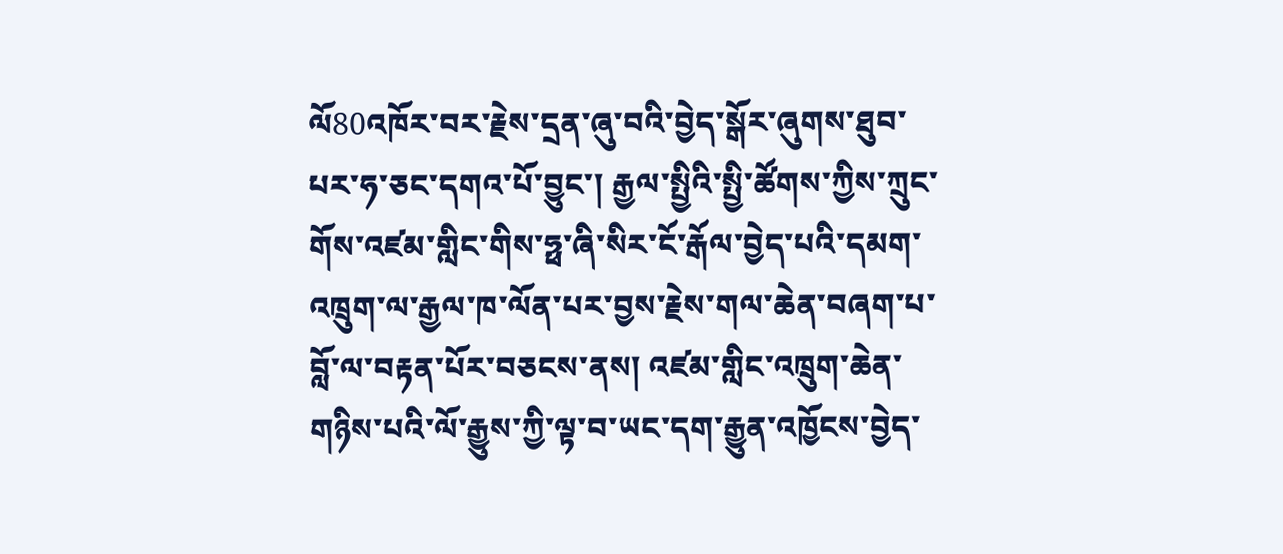ལོ80འཁོར་བར་རྗེས་དྲན་ཞུ་བའི་བྱེད་སྒོར་ཞུགས་ཐུབ་པར་ཧ་ཅང་དགའ་པོ་བྱུང་། རྒྱལ་སྤྱིའི་སྤྱི་ཚོགས་ཀྱིས་ཀྲུང་གོས་འཛམ་གླིང་གིས་ཧྥ་ཞི་སིར་ངོ་རྒོལ་བྱེད་པའི་དམག་འཁྲུག་ལ་རྒྱལ་ཁ་ལོན་པར་བྱས་རྗེས་གལ་ཆེན་བཞག་པ་བློ་ལ་བརྟན་པོར་བཅངས་ནས། འཛམ་གླིང་འཁྲུག་ཆེན་གཉིས་པའི་ལོ་རྒྱུས་ཀྱི་ལྟ་བ་ཡང་དག་རྒྱུན་འཁྱོངས་བྱེད་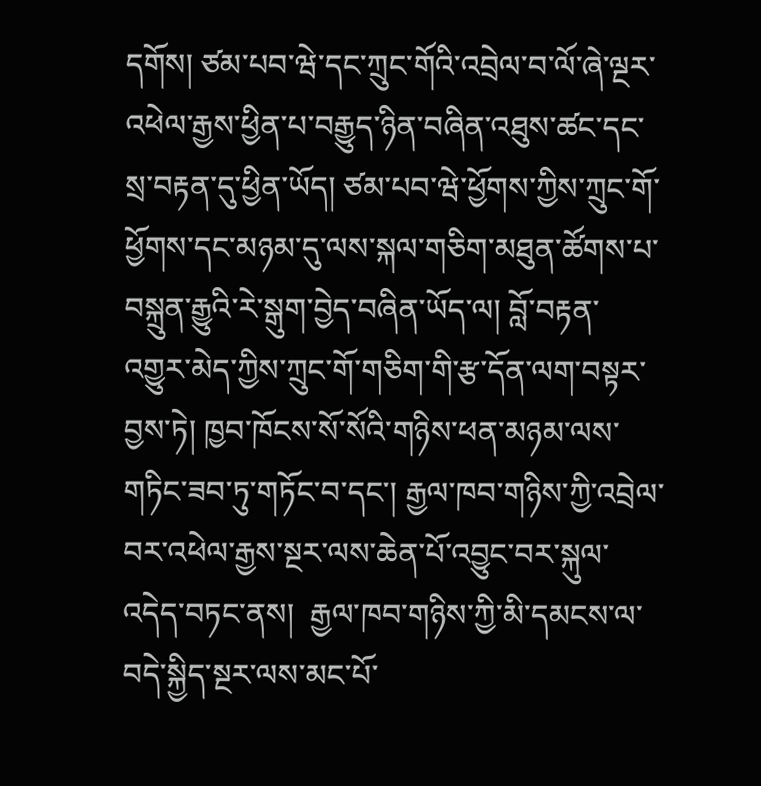དགོས། ཙམ་པབ་ཝེ་དང་ཀྲུང་གོའི་འབྲེལ་བ་ལོ་ཞེ་ལྔར་འཕེལ་རྒྱས་ཕྱིན་པ་བརྒྱུད་ཉིན་བཞིན་འཐུས་ཚང་དང་སྲ་བརྟན་དུ་ཕྱིན་ཡོད། ཙམ་པབ་ཝེ་ཕྱོགས་ཀྱིས་ཀྲུང་གོ་ཕྱོགས་དང་མཉམ་དུ་ལས་སྐལ་གཅིག་མཐུན་ཚོགས་པ་བསྐྲུན་རྒྱུའི་རེ་སྒུག་བྱེད་བཞིན་ཡོད་ལ། བློ་བརྟན་འགྱུར་མེད་ཀྱིས་ཀྲུང་གོ་གཅིག་གི་རྩ་དོན་ལག་བསྟར་བྱས་ཏེ། ཁྱབ་ཁོངས་སོ་སོའི་གཉིས་ཕན་མཉམ་ལས་གཏིང་ཟབ་ཏུ་གཏོང་བ་དང་། རྒྱལ་ཁབ་གཉིས་ཀྱི་འབྲེལ་བར་འཕེལ་རྒྱས་སྔར་ལས་ཆེན་པོ་འབྱུང་བར་སྐུལ་འདེད་བཏང་ནས།  རྒྱལ་ཁབ་གཉིས་ཀྱི་མི་དམངས་ལ་བདེ་སྐྱིད་སྔར་ལས་མང་པོ་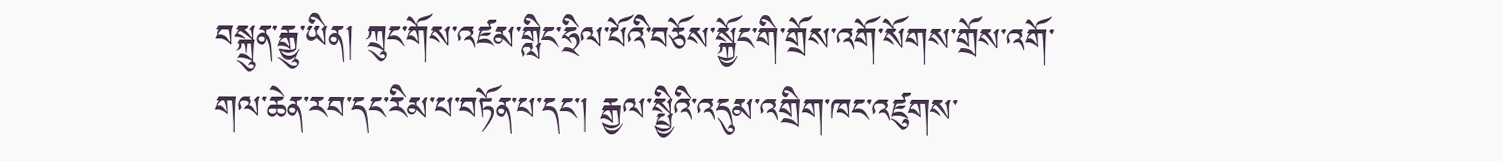བསྐྲུན་རྒྱུ་ཡིན། ཀྲུང་གོས་འཛམ་གླིང་ཧྲིལ་པོའི་བཅོས་སྐྱོང་གི་གྲོས་འགོ་སོགས་གྲོས་འགོ་གལ་ཆེན་རབ་དང་རིམ་པ་བཏོན་པ་དང་། རྒྱལ་སྤྱིའི་འདུམ་འགྲིག་ཁང་འཛུགས་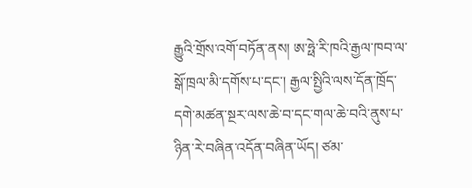རྒྱུའི་གྲོས་འགོ་བཏོན་ནས། ཨ་ཧྥེ་རི་ཁའི་རྒྱལ་ཁབ་ལ་སྒོ་ཁྲལ་མི་དགོས་པ་དང་། རྒྱལ་སྤྱིའི་ལས་དོན་ཁྲོད་དགེ་མཚན་སྔར་ལས་ཆེ་བ་དང་གལ་ཆེ་བའི་ནུས་པ་ཉིན་རེ་བཞིན་འདོན་བཞིན་ཡོད། ཙམ་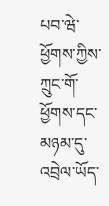པབ་ཝེ་ཕྱོགས་ཀྱིས་ཀྲུང་གོ་ཕྱོགས་དང་མཉམ་དུ་འབྲེལ་ཡོད་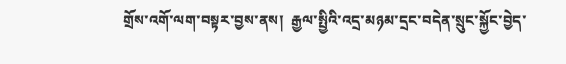གྲོས་འགོ་ལག་བསྟར་བྱས་ནས།  རྒྱལ་སྤྱིའི་འདྲ་མཉམ་དྲང་བདེན་སྲུང་སྐྱོང་བྱེད་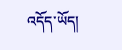འདོད་ཡོད།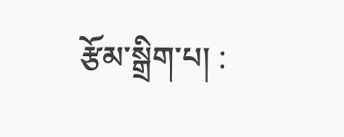རྩོམ་སྒྲིག་པ། :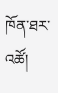ཁོན་ཐར་འཚོ།